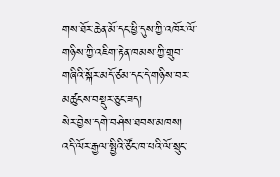གས་ཐོར་ཆེན་མོ་དང་ཕྱི་དུས་ཀྱི་འཁོར་ལོ་གཉིས་ཀྱི་འཇིག་རྟེན་ཁམས་ཀྱི་གྲུབ་གཞིའི་སྐོར་མདོ་ཙམ་དང་དེ་གཉིས་བར་མཚུངས་བསྡུར་ཅུང་ཟད།
སེར་བྱེས་དགེ་བཤེས་ཐབས་མཁས།
འདི་ལོར་རྒྱལ་སྤྱིའི་ཙོང་ཁ་པའི་ལོ་སྲུང་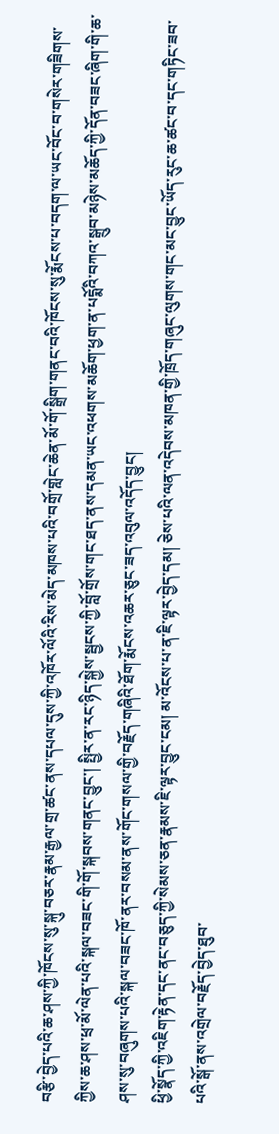བརྩི་བྱེད་པའི་ཆ་ཤས་ཀྱི་ཁོངས་སུ་སྐུ་བཅར་རྣམ་རྒྱལ་གྲ་ཚང་ནས་དཔལ་དུས་ཀྱི་འཁོར་ལོའི་རིས་མེད་མཁས་པའི་བགྲོ་གླེང་ཆེན་མོ་གོ་སྒྲིག་གནང་བའི་ཁོངས་སུ་རྨོངས་པ་བདག་ལ་ཡང་བོང་བ་གསེར་གཟིགས་ཀྱིས་ཆ་ཤས་ཕྲ་མོ་ལེན་པའི་སྐལ་བཟང་གི་གོ་སྐབས་གནང་བྱུང་། སྤྱིར་ན་རང་ཉིད་སྐྱེས་སྦྱངས་ཀྱི་བློ་གྲོས་གང་ཐད་ནས་དམན་ཡང་འཕགས་མཆོག་ཕྱག་ན་པདྨོའི་བཀའ་སྒྲུབ་མཉེས་མཆོད་ཀྱི་དོན་བཟང་ཞིག་གི་ཆ་ཤས་སུ་བཞུགས་པའི་སྐལ་བཟང་ཁོ་ནར་བསམ་ནས་གོང་གསལ་གྱི་བརྗོད་གཞིའི་ཐོག་རྨོངས་འཆར་ཅུང་ཟད་འབུལ་འདོད་བྱུང།
ཕྱི་སྣོད་ཀྱི་འཇིག་རྟེན་དང་ནང་བཅུད་ཀྱི་སེམས་ཅན་རྣམས་ཇི་ལྟར་བྱུང་ངམ། མ་འོངས་པ་ན་ཇི་ལྟར་བྱེད་དམ། ཅེས་པའི་ལན་འདེབས་མཁན་གྱི་ཁྲོད་གཞུང་ལུགས་གང་མང་བྱུང་ཡོད་རུང་ཆ་ཚང་བ་དང་གཏིང་ཟབ་པའི་སྒོ་ནས་འགྲེལ་བརྗོད་བྱེད་ཐུབ་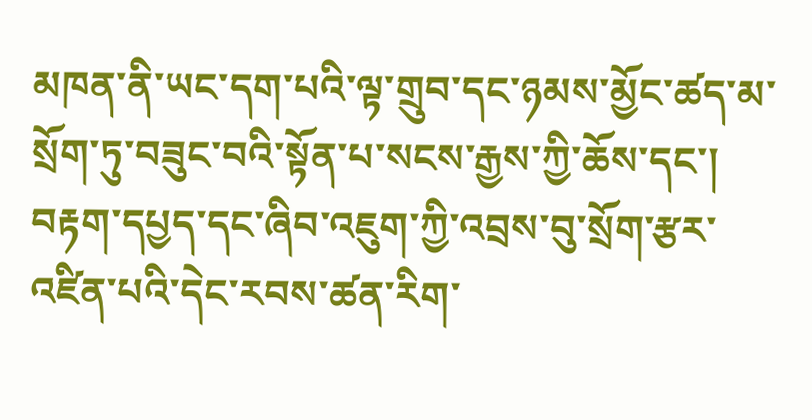མཁན་ནི་ཡང་དག་པའི་ལྟ་གྲུབ་དང་ཉམས་མྱོང་ཚད་མ་སྲོག་ཏུ་བཟུང་བའི་སྟོན་པ་སངས་རྒྱས་ཀྱི་ཆོས་དང་། བརྟག་དཔྱད་དང་ཞིབ་འཇུག་ཀྱི་འབྲས་བུ་སྲོག་རྩར་འཛིན་པའི་དེང་རབས་ཚན་རིག་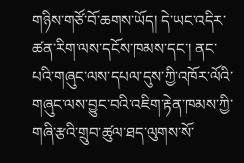གཉིས་གཙོ་བོ་ཆགས་ཡོད། དེ་ཡང་འདིར་ཚན་རིག་ལས་དངོས་ཁམས་དང་། ནང་པའི་གཞུང་ལས་དཔལ་དུས་ཀྱི་འཁོར་ལོའི་གཞུང་ལས་བྱུང་བའི་འཇིག་རྟེན་ཁམས་ཀྱི་གཞི་རྩའི་གྲུབ་ཚུལ་ཐད་ལུགས་སོ་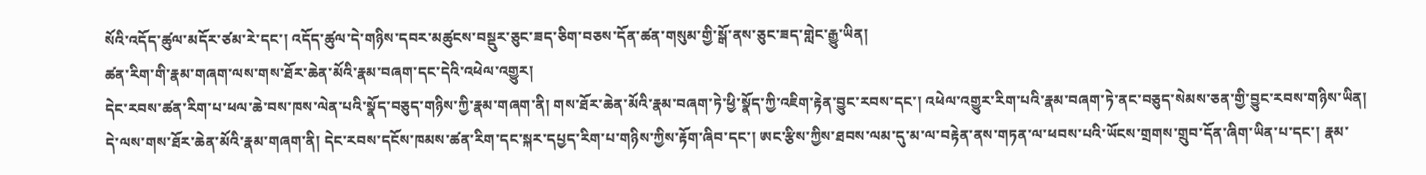སོའི་འདོད་ཚུལ་མདོར་ཙམ་རེ་དང་། འདོད་ཚུལ་དེ་གཉིས་དབར་མཚུངས་བསྡུར་ཅུང་ཟད་ཅིག་བཅས་དོན་ཚན་གསུམ་གྱི་སྒོ་ནས་ཅུང་ཟད་གླེང་རྒྱུ་ཡིན།
ཚན་རིག་གི་རྣམ་གཞག་ལས་གས་ཐོར་ཆེན་མོའི་རྣམ་བཞག་དང་དེའི་འཕེལ་འགྱུར།
དེང་རབས་ཚན་རིག་པ་ཕལ་ཆེ་བས་ཁས་ལེན་པའི་སྣོད་བཅུད་གཉིས་ཀྱི་རྣམ་གཞག་ནི། གས་ཐོར་ཆེན་མོའི་རྣམ་བཞག་ཏེ་ཕྱི་སྣོད་ཀྱི་འཇིག་རྟེན་བྱུང་རབས་དང་། འཕེལ་འགྱུར་རིག་པའི་རྣམ་བཞག་ཏེ་ནང་བཅུད་སེམས་ཅན་གྱི་བྱུང་རབས་གཉིས་ཡིན། དེ་ལས་གས་ཐོར་ཆེན་མོའི་རྣམ་གཞག་ནི། དེང་རབས་དངོས་ཁམས་ཚན་རིག་དང་སྐར་དཔྱད་རིག་པ་གཉིས་ཀྱིས་རྟོག་ཞིབ་དང་། ཨང་རྩིས་ཀྱིས་ཐབས་ལམ་དུ་མ་ལ་བརྟེན་ནས་གཏན་ལ་ཕབས་པའི་ཡོངས་གྲགས་གྲུབ་དོན་ཞིག་ཡིན་པ་དང་། རྣམ་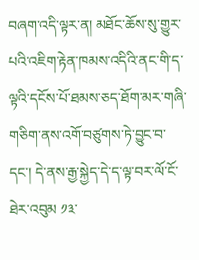བཞག་འདི་ལྟར་ན། མཐོང་ཆོས་སུ་གྱུར་པའི་འཇིག་རྟེན་ཁམས་འདིའི་ནང་གི་ད་ལྟའི་དངོས་པོ་ཐམས་ཅད་ཐོག་མར་གཞི་གཅིག་ནས་འགོ་བཙུགས་ཏེ་བྱུང་བ་དང་། དེ་ནས་རྒྱ་སྐྱེད་དེ་ད་ལྟ་བར་ལོ་ངོ་ཐེར་འབུམ ༡༣་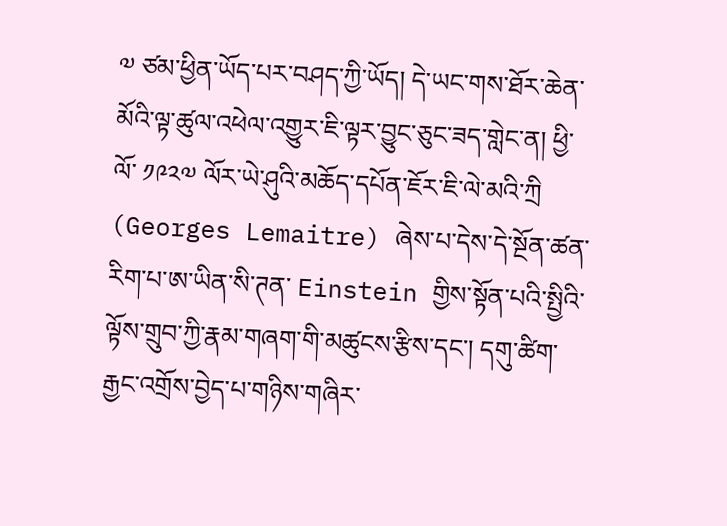༧ ཙམ་ཕྱིན་ཡོད་པར་བཤད་ཀྱི་ཡོད། དེ་ཡང་གས་ཐོར་ཆེན་མོའི་ལྟ་ཚུལ་འཕེལ་འགྱུར་ཇི་ལྟར་བྱུང་ཅུང་ཟད་གླེང་ན། ཕྱི་ལོ་ ༡༩༢༧ ལོར་ཡེ་ཤུའི་མཆོད་དཔོན་ཇོར་ཇི་ལེ་མའི་ཀྲི (Georges Lemaitre) ཞེས་པ་དེས་དེ་སྔོན་ཚན་རིག་པ་ཨ་ཡིན་སི་ཊན་ Einstein གྱིས་སྟོན་པའི་སྤྱིའི་ལྟོས་གྲུབ་ཀྱི་རྣམ་གཞག་གི་མཚུངས་རྩིས་དང་། དགུ་ཚིག་རྒྱང་འགྲོས་བྱེད་པ་གཉིས་གཞིར་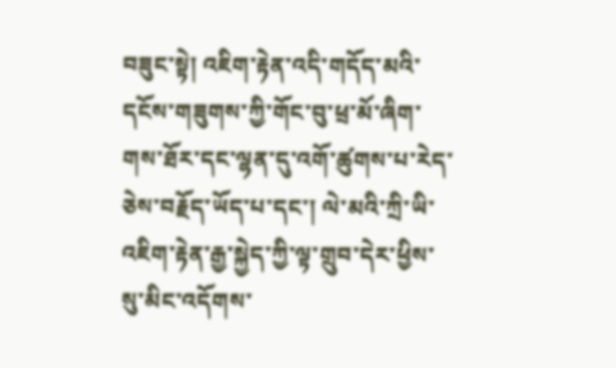བཟུང་སྟེ། འཇིག་རྟེན་འདི་གདོད་མའི་དངོས་གཟུགས་ཀྱི་གོང་བུ་ཕྲ་མོ་ཞིག་གས་ཐོར་དང་ལྷན་དུ་འགོ་ཚུགས་པ་རེད་ཅེས་བརྗོད་ཡོད་པ་དང་། ལེ་མའི་ཀྲི་ཡི་འཇིག་རྟེན་རྒྱ་སྐྱེད་ཀྱི་ལྟ་གྲུབ་དེར་ཕྱིས་སུ་མིང་འདོགས་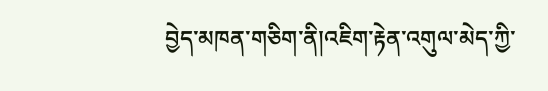བྱེད་མཁན་གཅིག་ནི།འཇིག་རྟེན་འགུལ་མེད་ཀྱི་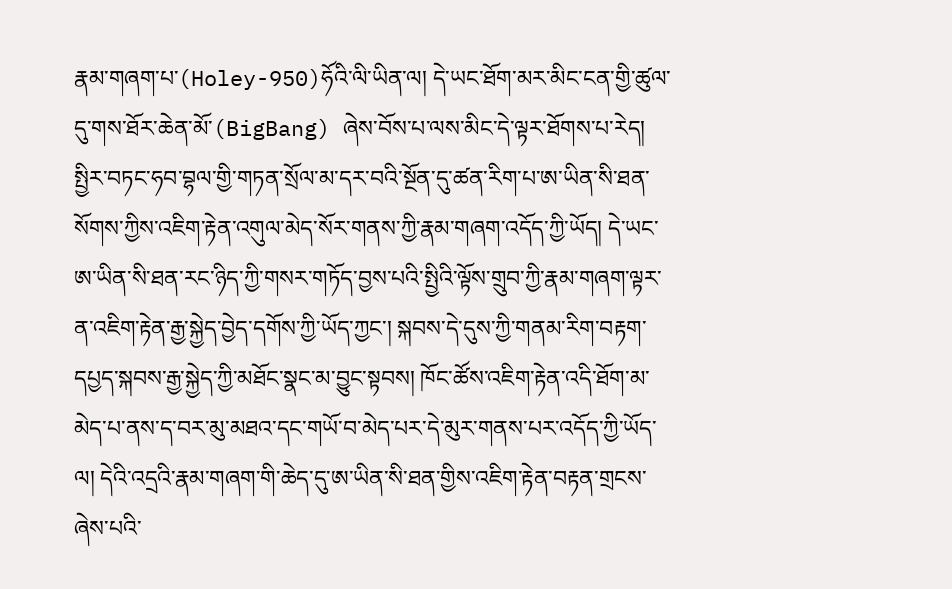རྣམ་གཞག་པ་(Holey-950)ཧོའི་ལི་ཡིན་ལ། དེ་ཡང་ཐོག་མར་མིང་ངན་གྱི་ཚུལ་དུ་གས་ཐོར་ཆེན་མོ་(BigBang) ཞེས་བོས་པ་ལས་མིང་དེ་ལྟར་ཐོགས་པ་རེད། སྤྱིར་བཏང་ཧབ་བྷལ་གྱི་གཏན་སྲོལ་མ་དར་བའི་སྔོན་དུ་ཚན་རིག་པ་ཨ་ཡིན་སི་ཐན་སོགས་ཀྱིས་འཇིག་རྟེན་འགུལ་མེད་སོར་གནས་ཀྱི་རྣམ་གཞག་འདོད་ཀྱི་ཡོད། དེ་ཡང་ཨ་ཡིན་སི་ཐན་རང་ཉིད་ཀྱི་གསར་གཏོད་བྱས་པའི་སྤྱིའི་ལྟོས་གྲུབ་ཀྱི་རྣམ་གཞག་ལྟར་ན་འཇིག་རྟེན་རྒྱ་སྐྱེད་བྱེད་དགོས་ཀྱི་ཡོད་ཀྱང་། སྐབས་དེ་དུས་ཀྱི་གནམ་རིག་བརྟག་དཔྱད་སྐབས་རྒྱ་སྐྱེད་ཀྱི་མཐོང་སྣང་མ་བྱུང་སྟབས། ཁོང་ཚོས་འཇིག་རྟེན་འདི་ཐོག་མ་མེད་པ་ནས་ད་བར་མུ་མཐའ་དང་གཡོ་བ་མེད་པར་དེ་མུར་གནས་པར་འདོད་ཀྱི་ཡོད་ལ། དེའི་འདྲའི་རྣམ་གཞག་གི་ཆེད་དུ་ཨ་ཡིན་སི་ཐན་གྱིས་འཇིག་རྟེན་བརྟན་གྲངས་ཞེས་པའི་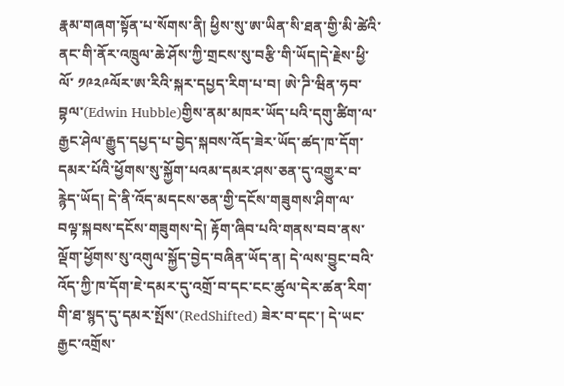རྣམ་གཞག་སྟོན་པ་སོགས་ནི། ཕྱིས་སུ་ཨ་ཡིན་སི་ཐན་གྱི་མི་ཚེའི་ནང་གི་ནོར་འཁྲུལ་ཆེ་ཤོས་ཀྱི་གྲངས་སུ་བརྩི་གི་ཡོད།དེ་རྗེས་ཕྱི་ལོ་ ༡༩༢༩ལོར་ཨ་རིའི་སྐར་དཔྱད་རིག་པ་བ། ཨེ་ཌི་ཝིན་ཧབ་བྷལ་(Edwin Hubble)གྱིས་ནམ་མཁར་ཡོད་པའི་དགུ་ཚིག་ལ་རྒྱང་ཤེལ་རྒྱུད་དཔྱད་པ་བྱེད་སྐབས་འོད་ཟེར་ཡོད་ཚད་ཁ་དོག་དམར་པོའི་ཕྱོགས་སུ་སྐྱོག་པའམ་དམར་ཤས་ཅན་དུ་འགྱུར་བ་རྙེད་ཡོད། དེ་ནི་འོད་མདངས་ཅན་གྱི་དངོས་གཟུགས་ཤིག་ལ་བལྟ་སྐབས་དངོས་གཟུགས་དེ། རྟོག་ཞིབ་པའི་གནས་བབ་ནས་ལྡོག་ཕྱོགས་སུ་འགུལ་སྐྱོད་བྱེད་བཞིན་ཡོད་ན། དེ་ལས་བྱུང་བའི་འོད་ཀྱི་ཁ་དོག་ཇེ་དམར་དུ་འགྲོ་བ་དང་ངང་ཚུལ་དེར་ཚན་རིག་གི་ཐ་སྙད་དུ་དམར་སྤོས་(RedShifted) ཟེར་བ་དང་། དེ་ཡང་རྒྱང་འགྲོས་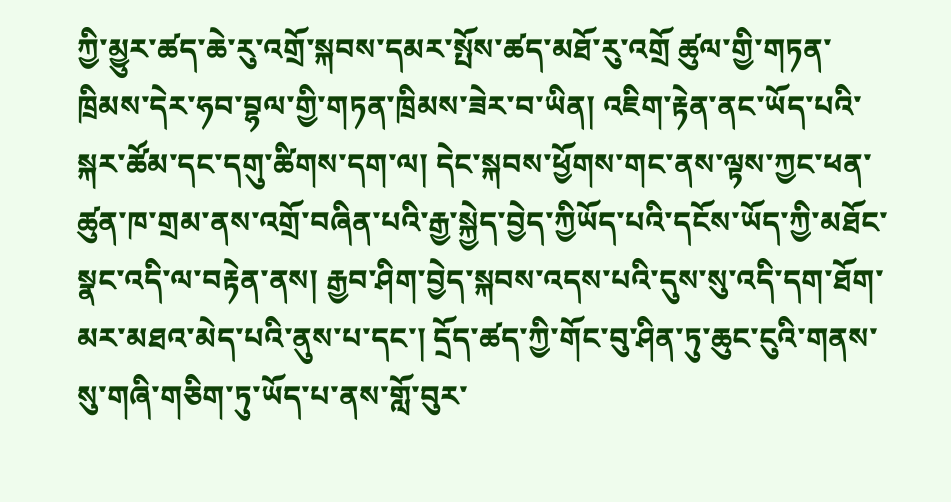ཀྱི་མྱུར་ཚད་ཆེ་རུ་འགྲོ་སྐབས་དམར་སྤོས་ཚད་མཐོ་རུ་འགྲོ ཚུལ་གྱི་གཏན་ཁྲིམས་དེར་ཧབ་བྷལ་གྱི་གཏན་ཁྲིམས་ཟེར་བ་ཡིན། འཇིག་རྟེན་ནང་ཡོད་པའི་སྐར་ཚོམ་དང་དགུ་ཚིགས་དག་ལ། དེང་སྐབས་ཕྱོགས་གང་ནས་ལྟས་ཀྱང་ཕན་ཚུན་ཁ་གྲམ་ནས་འགྲོ་བཞིན་པའི་རྒྱ་སྐྱེད་བྱེད་ཀྱིཡོད་པའི་དངོས་ཡོད་ཀྱི་མཐོང་སྣང་འདི་ལ་བརྟེན་ནས། རྒྱབ་ཤིག་བྱེད་སྐབས་འདས་པའི་དུས་སུ་འདི་དག་ཐོག་མར་མཐའ་མེད་པའི་ནུས་པ་དང་། དྲོད་ཚད་ཀྱི་གོང་བུ་ཤིན་ཏུ་ཆུང་ངུའི་གནས་སུ་གཞི་གཅིག་ཏུ་ཡོད་པ་ནས་གློ་བུར་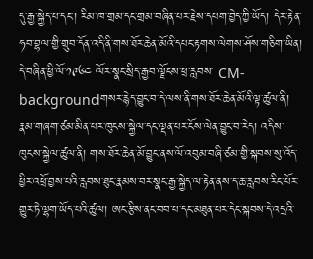དུ་རྒྱ་སྐྱེད་པ་དང་། རིམ་ཁ་གྲམ་དང་གྲམ་བཞིན་པར་རྗེས་དཔག་བྱེད་ཀྱི་ཡོད། དེར་རྟེན་ཧབ་བྷལ་གྱི་གྲུབ་དོན་འདི་ནི་གས་ཐོར་ཆེན་མོའི་དཔང་རྟགས་ལེགས་ཤོས་གཅིག་ཡིན། དེ་བཞིན་ཕྱི་ལོ་༡༩༦༤ ལོར་སྣང་སྲིད་རྒྱབ་ལྗོངས་ཕྲ་རླབས་ CM-backgroundགསར་རྙེད་བྱུང་བ་དེ་ལས་ནི་གས་ཐོར་ཆེན་མོའི་ལྟ་ཚུལ་ནི། རྣམ་གཞག་ཙམ་མིན་པར་ཁུངས་སྐྱེལ་དང་ལྡན་པར་ངོས་ལེན་བྱུང་བ་རེད། འདིས་ཁུངས་སྐྱེལ་ཚུལ་ནི། གས་ཐོར་ཆེན་མོ་བྱུང་ནས་ལོ་འབུམ་བཞི་ཙམ་གྱི་སྐབས་སུ་འོད་ཕྱིར་འཕྲོ་བྱས་པའི་རླབས་ཐུང་རྣམས་བར་སྣང་རྒྱ་སྐྱེད་ལ་རྟེན་ནས་ད་ཆ་རླབས་རིང་པོར་གྱུར་ཏེ་ལྷག་ཡོད་པའི་ཚུལ། ཨང་རྩིས་ནང་བབ་པ་དང་མཐུན་པར་དེང་སྐབས་དེ་འདྲའི་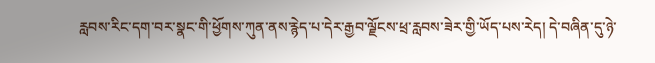རླབས་རིང་དག་བར་སྣང་གི་ཕྱོགས་ཀུན་ནས་རྙེད་པ་དེར་རྒྱབ་ལྗོངས་ཕྲ་རླབས་ཟེར་གྱི་ཡོད་པས་རེད། དེ་བཞིན་དུ་ཉེ་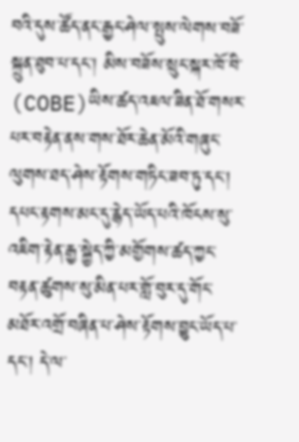བའི་དུས་ཚོད་ནང་རྒྱང་ཤེལ་སྤུས་ལེགས་བཟོ་སྐྲུན་ཐུབ་པ་དང་། མིས་བཟོས་སྲུང་སྐར་ཁོ་བི་ (COBE)ཡིས་ཚད་འཇལ་ཟིན་ཐོ་གསར་པར་བརྟེན་ནས་གས་ཐོར་ཆེན་མོའི་གཞུང་ལུགས་ཐད་ཤེས་རྟོགས་གཏིང་ཟབ་ཏུ་དང་། དཔང་རྟགས་མང་དུ་རྙེད་ཡོད་པའི་ཁོངས་སུ་འཇིག་རྟེན་རྒྱ་སྐྱེད་ཀྱི་མགྱོགས་ཚད་ཀྱང་བརྟན་ཚུགས་སུ་མིན་པར་གློ་བུར་དུ་གོང་མཐོར་འགྲོ་བཞིན་པ་ཤེས་རྟོགས་བྱུང་ཡོད་པ་དང་། དེ་ལ་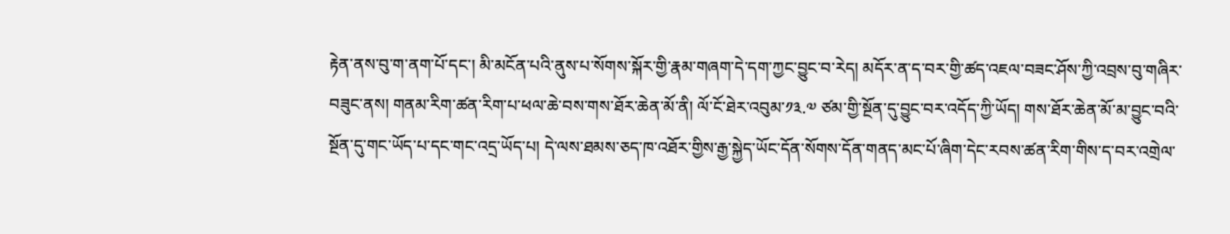རྟེན་ནས་བུ་ག་ནག་པོ་དང་། མི་མངོན་པའི་ནུས་པ་སོགས་སྐོར་གྱི་རྣམ་གཞག་དེ་དག་ཀྱང་བྱུང་བ་རེད། མདོར་ན་ད་བར་གྱི་ཚད་འཇལ་བཟང་ཤོས་ཀྱི་འབྲས་བུ་གཞིར་བཟུང་ནས། གནམ་རིག་ཚན་རིག་པ་ཕལ་ཆེ་བས་གས་ཐོར་ཆེན་མོ་ནི། ལོ་ངོ་ཐེར་འབུམ་༡༣.༧ ཙམ་གྱི་སྔོན་དུ་བྱུང་བར་འདོད་ཀྱི་ཡོད། གས་ཐོར་ཆེན་མོ་མ་བྱུང་བའི་སྔོན་དུ་གང་ཡོད་པ་དང་གང་འདྲ་ཡོད་པ། དེ་ལས་ཐམས་ཅད་ཁ་འཐོར་གྱིས་རྒྱ་སྐྱེད་ཡོང་དོན་སོགས་དོན་གནད་མང་པོ་ཞིག་དེང་རབས་ཚན་རིག་གིས་ད་བར་འགྲེལ་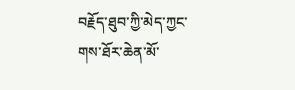བརྗོད་ཐུབ་ཀྱི་མེད་ཀྱང་གས་ཐོར་ཆེན་མོ་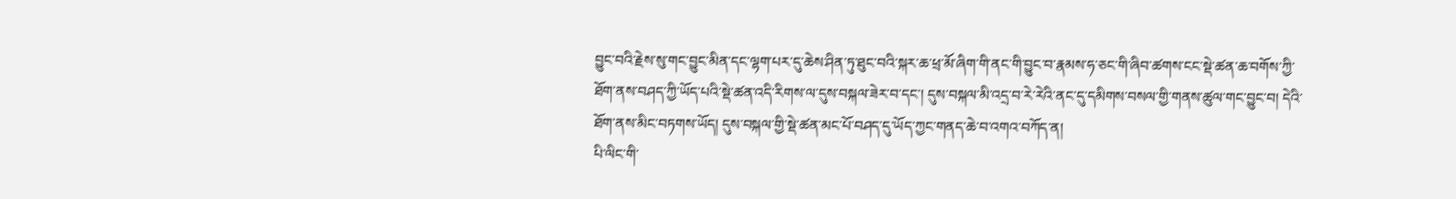བྱུང་བའི་རྗེས་སུ་གང་བྱུང་མིན་དང་ལྷག་པར་དུ་ཆེས་ཤིན་ཏུ་ཐུང་བའི་སྐར་ཆ་ཕྲ་མོ་ཞིག་གི་ནང་གི་བྱུང་བ་རྣམས་ཧ་ཅང་གི་ཞིབ་ཚགས་ངང་སྡེ་ཚན་ཆ་བགོས་ཀྱི་ཐོག་ནས་བཤད་ཀྱི་ཡོད་པའི་སྡེ་ཚན་འདི་རིགས་ལ་དུས་བསྐལ་ཟེར་བ་དང་། དུས་བསྐལ་མི་འདྲ་བ་རེ་རེའི་ནང་དུ་དམིགས་བསལ་གྱི་གནས་ཚུལ་གང་བྱུང་བ། དེའི་ཐོག་ནས་མིང་བཏགས་ཡོད། དུས་བསྐལ་གྱི་སྡེ་ཚན་མང་པོ་བཤད་དུ་ཡོད་ཀྱང་གནད་ཆེ་བ་འགའ་བཀོད་ན།
པི་ལིང་གི་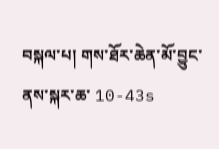བསྐལ་པ། གས་ཐོར་ཆེན་མོ་བྱུང་ནས་སྐར་ཆ་ 10-43s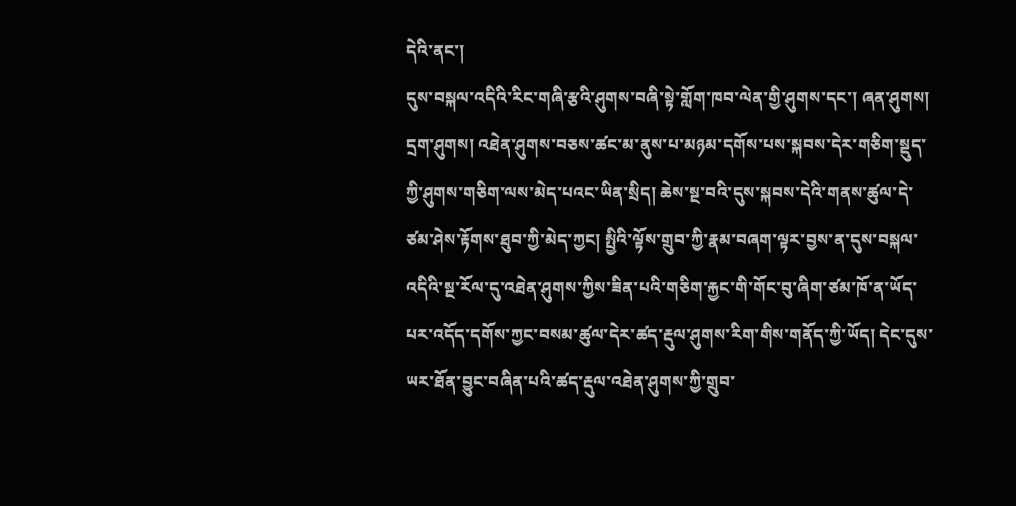དེའི་ནང་།
དུས་བསྐལ་འདིའི་རིང་གཞི་རྩའི་ཤུགས་བཞི་སྟེ་གློག་ཁབ་ལེན་གྱི་ཤུགས་དང་། ཞན་ཤུགས། དྲག་ཤུགས། འཐེན་ཤུགས་བཅས་ཚང་མ་ནུས་པ་མཉམ་དགོས་པས་སྐབས་དེར་གཅིག་སྡུད་ཀྱི་ཤུགས་གཅིག་ལས་མེད་པའང་ཡིན་སྲིད། ཆེས་སྔ་བའི་དུས་སྐབས་དེའི་གནས་ཚུལ་དེ་ཙམ་ཤེས་རྟོགས་ཐུབ་ཀྱི་མེད་ཀྱང། སྤྱིའི་ལྟོས་གྲུབ་ཀྱི་རྣམ་བཞག་ལྟར་བྱས་ན་དུས་བསྐལ་འདིའི་སྔ་རོལ་དུ་འཐེན་ཤུགས་ཀྱིས་ཟིན་པའི་གཅིག་རྐྱང་གི་གོང་བུ་ཞིག་ཙམ་ཁོ་ན་ཡོད་པར་འདོད་དགོས་ཀྱང་བསམ་ཚུལ་དེར་ཚད་རྡུལ་ཤུགས་རིག་གིས་གནོད་ཀྱི་ཡོད། དེང་དུས་ཡར་ཐོན་བྱུང་བཞིན་པའི་ཚད་རྡུལ་འཐེན་ཤུགས་ཀྱི་གྲུབ་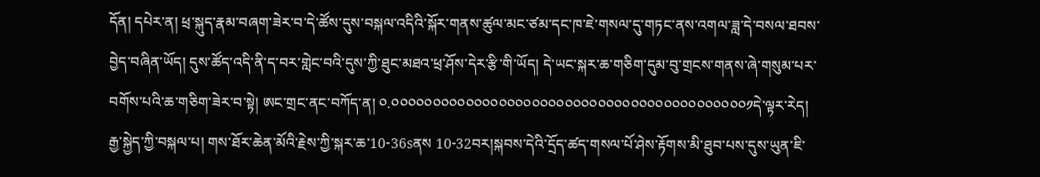དོན། དཔེར་ན། ཕྲ་སྐུད་རྣམ་བཞག་ཟེར་བ་དེ་ཚོས་དུས་བསྐལ་འདིའི་སྐོར་གནས་ཚུལ་མང་ཙམ་དང་ཁ་ཇེ་གསལ་དུ་གཏང་ནས་འགལ་ཟླ་དེ་བསལ་ཐབས་བྱེད་བཞིན་ཡོད། དུས་ཚོད་འདི་ནི་ད་བར་གླེང་བའི་དུས་ཀྱི་ཐུང་མཐའ་ཕྲ་ཤོས་དེར་རྩི་གི་ཡོད། དེ་ཡང་སྐར་ཆ་གཅིག་དུམ་བུ་གྲངས་གནས་ཞེ་གསུམ་པར་བགོས་པའི་ཆ་གཅིག་ཟེར་བ་སྟེ། ཨང་གྲང་ནང་བཀོད་ན། ༠.༠༠༠༠༠༠༠༠༠༠༠༠༠༠༠༠༠༠༠༠༠༠༠༠༠༠༠༠༠༠༠༠༠༠༠༠༠༠༠༠༠༠༠༡དེ་ལྟར་རེད། རྒྱ་སྐྱེད་ཀྱི་བསྐལ་པ། གས་ཐོར་ཆེན་མོའི་རྗེས་ཀྱི་སྐར་ཆ་10-36sནས 10-32བར།སྐབས་དེའི་དྲོད་ཚད་གསལ་པོ་ཤེས་རྟོགས་མི་ཐུབ་པས་དུས་ཡུན་ཇི་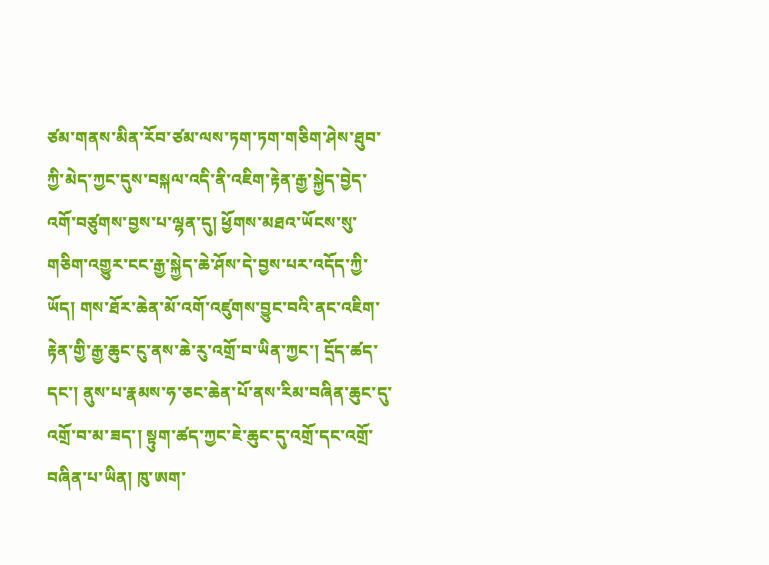ཙམ་གནས་མིན་རོབ་ཙམ་ལས་ཏག་ཏག་གཅིག་ཤེས་ཐུབ་ཀྱི་མེད་ཀྱང་དུས་བསྐལ་འདི་ནི་འཇིག་རྟེན་རྒྱ་སྐྱེད་བྱེད་འགོ་བཙུགས་བྱས་པ་ལྷན་དུ། ཕྱོགས་མཐའ་ཡོངས་སུ་གཅིག་འགྱུར་ངང་རྒྱ་སྐྱེད་ཆེ་ཤོས་དེ་བྱས་པར་འདོད་ཀྱི་ཡོད། གས་ཐོར་ཆེན་མོ་འགོ་འཛུགས་བྱུང་བའི་ནང་འཇིག་རྟེན་གྱི་རྒྱ་ཆུང་ངུ་ནས་ཆེ་རུ་འགྲོ་བ་ཡིན་ཀྱང་། དྲོད་ཚད་དང་། ནུས་པ་རྣམས་ཧ་ཅང་ཆེན་པོ་ནས་རིམ་བཞིན་ཆུང་དུ་འགྲོ་བ་མ་ཟད་། སྟུག་ཚད་ཀྱང་ཇེ་ཆུང་དུ་འགྲོ་དང་འགྲོ་བཞིན་པ་ཡིན། ཁུ་ཨག་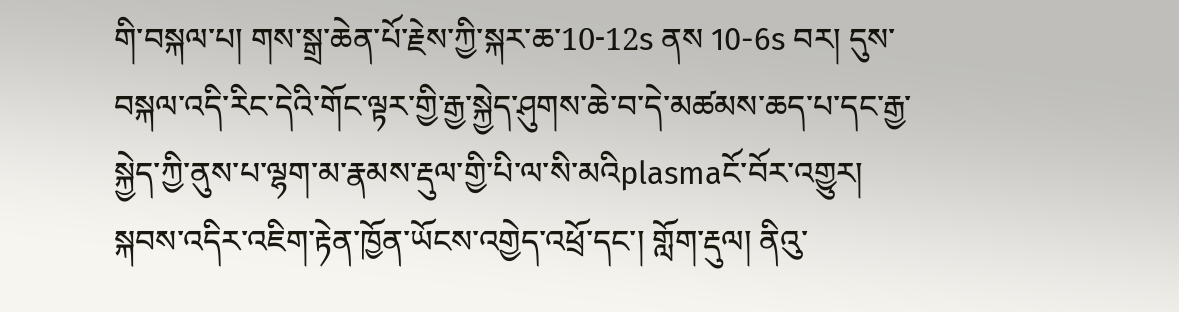གི་བསྐལ་པ། གས་སྒྲ་ཆེན་པོ་རྗེས་ཀྱི་སྐར་ཆ་10-12s ནས 10-6s བར། དུས་བསྐལ་འདི་རིང་དེའི་གོང་ལྟར་གྱི་རྒྱ་སྐྱེད་ཤུགས་ཆེ་བ་དེ་མཚམས་ཆད་པ་དང་རྒྱ་སྐྱེད་ཀྱི་ནུས་པ་ལྷག་མ་རྣམས་རྡུལ་གྱི་པི་ལ་སི་མའིplasmaངོ་བོར་འགྱུར། སྐབས་འདིར་འཇིག་རྟེན་ཁྱོན་ཡོངས་འགྱེད་འཕྲོ་དང་། གློག་རྡུལ། ནིའུ་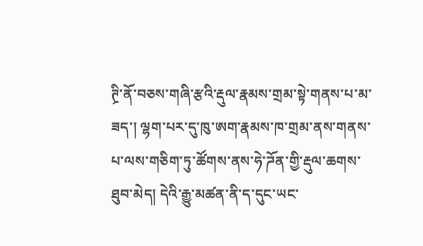ཊྲི་ནོ་བཅས་གཞི་རྩའི་རྡུལ་རྣམས་གྲམ་སྟེ་གནས་པ་མ་ཟད་། ལྷག་པར་དུ་ཁུ་ཨག་རྣམས་ཁ་གྲམ་ནས་གནས་པ་ལས་གཅིག་ཏུ་ཚོགས་ནས་ཧེ་ཌོན་གྱི་རྡུལ་ཆགས་ཐུབ་མེད། དེའི་རྒྱུ་མཚན་ནི་ད་དུང་ཡང་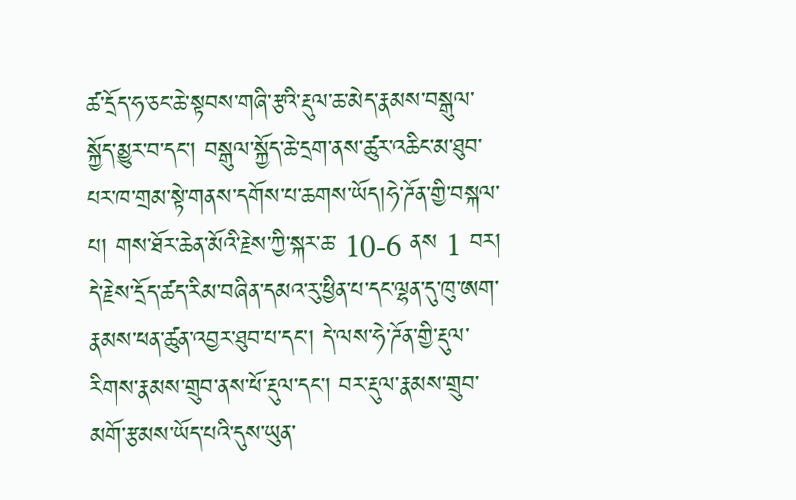ཚ་དྲོད་ཧ་ཅང་ཆེ་སྟབས་གཞི་རྩའི་རྡུལ་ཆ་མེད་རྣམས་བསྒུལ་སྐྱོད་མྱུར་བ་དང་། བསྒུལ་སྐྱོད་ཆེ་དྲག་ནས་ཚུར་འཆིང་མ་ཐུབ་པར་ཁ་གྲམ་སྟེ་གནས་དགོས་པ་ཆགས་ཡོད།ཧེ་ཌོན་གྱི་བསྐལ་པ། གས་ཐོར་ཆེན་མོའི་རྗེས་ཀྱི་སྐར་ཆ་ 10-6 ནས 1 བར། དེ་རྗེས་དྲོད་ཚད་རིམ་བཞིན་དམའ་རུ་ཕྱིན་པ་དང་ལྷན་དུ་ཁུ་ཨག་རྣམས་ཕན་ཚུན་འབྱར་ཐུབ་པ་དང་། དེ་ལས་ཧེ་ཌོན་གྱི་རྡུལ་རིགས་རྣམས་གྲུབ་ནས་ཕོ་རྡུལ་དང་། བར་རྡུལ་རྣམས་གྲུབ་མགོ་རྩམས་ཡོད་པའི་དུས་ཡུན་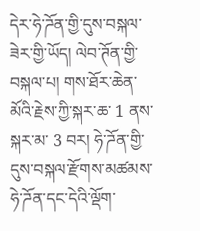དེར་ཧེ་ཌོན་གྱི་དུས་བསྐལ་ཟེར་གྱི་ཡོད། ལེབ་ཊོན་གྱི་བསྐལ་པ། གས་ཐོར་ཆེན་མོའི་རྗེས་ཀྱི་སྐར་ཆ་ 1 ནས་སྐར་མ་ 3 བར། ཧེ་ཌོན་གྱི་དུས་བསྐལ་རྫོགས་མཚམས་ཧེ་ཌོན་དང་དེའི་ལྡོག་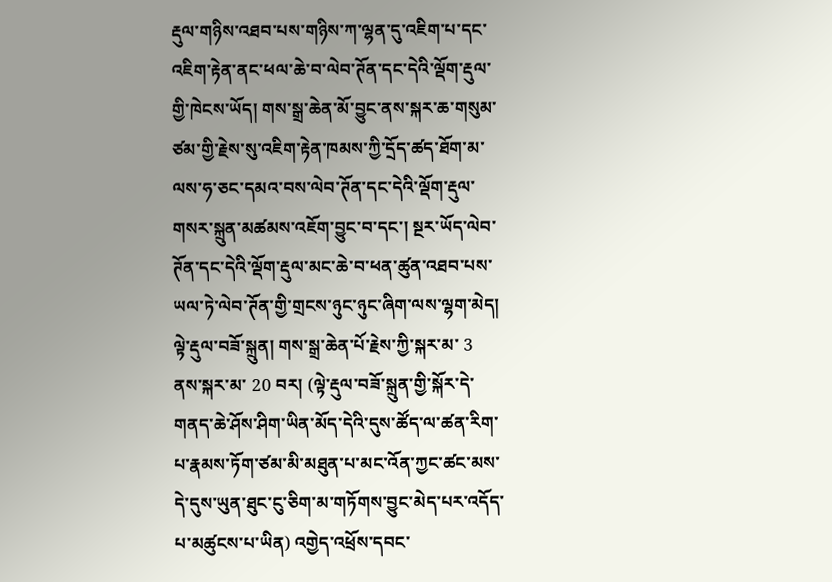རྡུལ་གཉིས་འཐབ་པས་གཉིས་ཀ་ལྷན་དུ་འཇིག་པ་དང་འཇིག་རྟེན་ནང་ཕལ་ཆེ་བ་ལེབ་ཊོན་དང་དེའི་ལྡོག་རྡུལ་གྱི་ཁེངས་ཡོད། གས་སྒྲ་ཆེན་མོ་བྱུང་ནས་སྐར་ཆ་གསུམ་ཙམ་གྱི་རྗེས་སུ་འཇིག་རྟེན་ཁམས་ཀྱི་དྲོད་ཚད་ཐོག་མ་ལས་ཧ་ཅང་དམའ་བས་ལེབ་ཊོན་དང་དེའི་ལྡོག་རྡུལ་གསར་སྐྲུན་མཚམས་འཇོག་བྱུང་བ་དང་། སྔར་ཡོད་ལེབ་ཊོན་དང་དེའི་ལྡོག་རྡུལ་མང་ཆེ་བ་ཕན་ཚུན་འཐབ་པས་ཡལ་ཏེ་ལེབ་ཊོན་གྱི་གྲངས་ཉུང་ཉུང་ཞིག་ལས་ལྷག་མེད། ལྟེ་རྡུལ་བཟོ་སྐྲུན། གས་སྒྲ་ཆེན་པོ་རྗེས་ཀྱི་སྐར་མ་ 3 ནས་སྐར་མ་ 20 བར། (ལྟེ་རྡུལ་བཟོ་སྐྲུན་གྱི་སྐོར་དེ་གནད་ཆེ་ཤོས་ཤིག་ཡིན་མོད་དེའི་དུས་ཚོད་ལ་ཚན་རིག་པ་རྣམས་ཏོག་ཙམ་མི་མཐུན་པ་མང་འོན་ཀྱང་ཚང་མས་དེ་དུས་ཡུན་ཐུང་ངུ་ཅིག་མ་གཏོགས་བྱུང་མེད་པར་འདོད་པ་མཚུངས་པ་ཡིན) འགྱེད་འཕྲོས་དབང་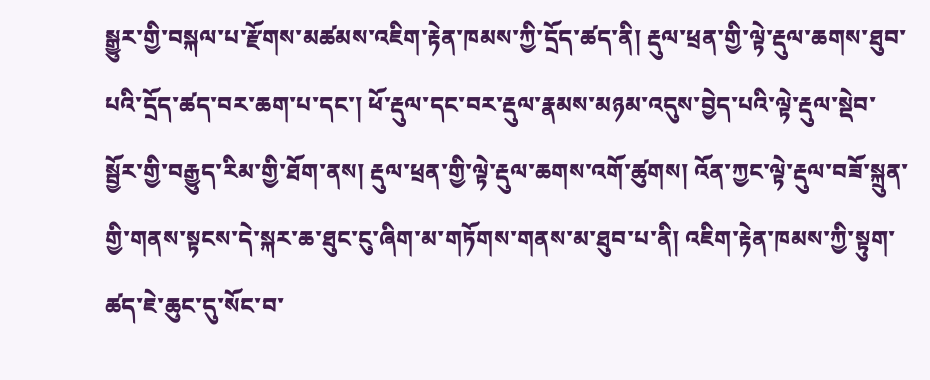སྒྱུར་གྱི་བསྐལ་པ་རྫོགས་མཚམས་འཇིག་རྟེན་ཁམས་ཀྱི་དྲོད་ཚད་ནི། རྡུལ་ཕྲན་གྱི་ལྟེ་རྡུལ་ཆགས་ཐུབ་པའི་དྲོད་ཚད་བར་ཆག་པ་དང་། ཕོ་རྡུལ་དང་བར་རྡུལ་རྣམས་མཉམ་འདུས་བྱེད་པའི་ལྟེ་རྡུལ་སྡེབ་སྦྱོར་གྱི་བརྒྱུད་རིམ་གྱི་ཐོག་ནས། རྡུལ་ཕྲན་གྱི་ལྟེ་རྡུལ་ཆགས་འགོ་ཚུགས། འོན་ཀྱང་ལྟེ་རྡུལ་བཟོ་སྐྲུན་གྱི་གནས་སྟངས་དེ་སྐར་ཆ་ཐུང་ངུ་ཞིག་མ་གཏོགས་གནས་མ་ཐུབ་པ་ནི། འཇིག་རྟེན་ཁམས་ཀྱི་སྟུག་ཚད་ཇེ་ཆུང་དུ་སོང་བ་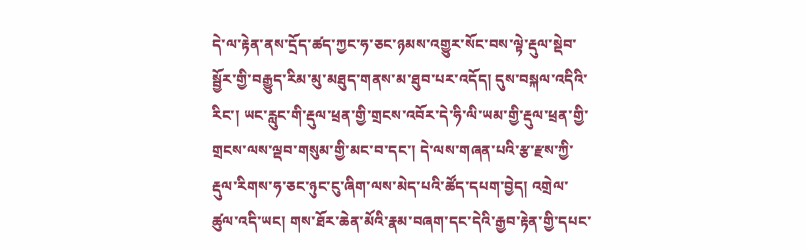དེ་ལ་རྟེན་ནས་དྲོད་ཚད་ཀྱང་ཧ་ཅང་ཉམས་འགྱུར་སོང་བས་ལྟེ་རྡུལ་སྡེབ་སྦྱོར་གྱི་བརྒྱུད་རིམ་མུ་མཐུད་གནས་མ་ཐུབ་པར་འདོད། དུས་བསྐལ་འདིའི་རིང་། ཡང་རླུང་གི་རྡུལ་ཕྲན་གྱི་གྲངས་འབོར་དེ་ཧི་ལི་ཡམ་གྱི་རྡུལ་ཕྲན་གྱི་གྲངས་ལས་ལྡབ་གསུམ་གྱི་མང་བ་དང་། དེ་ལས་གཞན་པའི་རྩ་རྫས་ཀྱི་རྡུལ་རིགས་ཧ་ཅང་ཉུང་ངུ་ཞིག་ལས་མེད་པའི་ཚོད་དཔག་བྱེད། འགྲེལ་ཚུལ་འདི་ཡང། གས་ཐོར་ཆེན་མོའི་རྣམ་བཞག་དང་དེའི་རྒྱབ་རྟེན་གྱི་དཔང་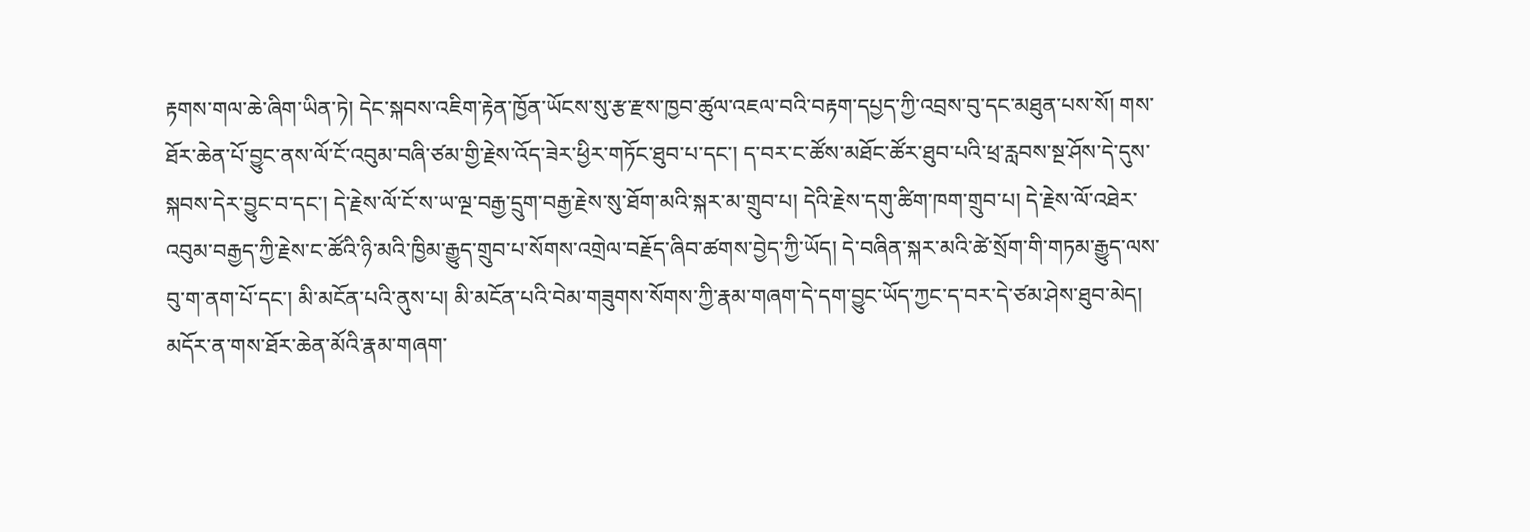རྟགས་གལ་ཆེ་ཞིག་ཡིན་ཏེ། དེང་སྐབས་འཇིག་རྟེན་ཁྱོན་ཡོངས་སུ་རྩ་རྫས་ཁྱབ་ཚུལ་འཇལ་བའི་བརྟག་དཔྱད་ཀྱི་འབྲས་བུ་དང་མཐུན་པས་སོ། གས་ཐོར་ཆེན་པོ་བྱུང་ནས་ལོ་ངོ་འབུམ་བཞི་ཙམ་གྱི་རྗེས་འོད་ཟེར་ཕྱིར་གཏོང་ཐུབ་པ་དང་། ད་བར་ང་ཚོས་མཐོང་ཚོར་ཐུབ་པའི་ཕྲ་རླབས་སྔ་ཤོས་དེ་དུས་སྐབས་དེར་བྱུང་བ་དང་། དེ་རྗེས་ལོ་ངོ་ས་ཡ་ལྔ་བརྒྱ་དྲུག་བརྒྱ་རྗེས་སུ་ཐོག་མའི་སྐར་མ་གྲུབ་པ། དེའི་རྗེས་དགུ་ཚིག་ཁག་གྲུབ་པ། དེ་རྗེས་ལོ་འཐེར་འབུམ་བརྒྱད་ཀྱི་རྗེས་ང་ཚོའི་ཉི་མའི་ཁྱིམ་རྒྱུད་གྲུབ་པ་སོགས་འགྲེལ་བརྗོད་ཞིབ་ཚགས་བྱེད་ཀྱི་ཡོད། དེ་བཞིན་སྐར་མའི་ཚེ་སྲོག་གི་གཏམ་རྒྱུད་ལས་བུ་ག་ནག་པོ་དང་། མི་མངོན་པའི་ནུས་པ། མི་མངོན་པའི་བེམ་གཟུགས་སོགས་ཀྱི་རྣམ་གཞག་དེ་དག་བྱུང་ཡོད་ཀྱང་ད་བར་དེ་ཙམ་ཤེས་ཐུབ་མེད། མདོར་ན་གས་ཐོར་ཆེན་མོའི་རྣམ་གཞག་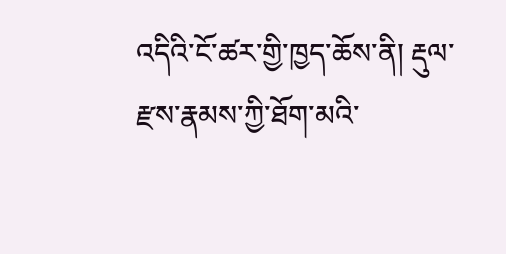འདིའི་ངོ་ཚར་གྱི་ཁྱད་ཆོས་ནི། རྡུལ་རྫས་རྣམས་ཀྱི་ཐོག་མའི་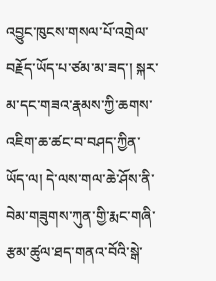འབྱུང་ཁུངས་གསལ་པོ་འགྲེལ་བརྗོད་ཡོད་པ་ཙམ་མ་ཟད་། སྐར་མ་དང་གཟའ་རྣམས་ཀྱི་ཆགས་འཇིག་ཆ་ཚང་བ་བཤད་ཀྱིན་ཡོད་ལ། དེ་ལས་གལ་ཆེ་ཤོས་ནི་བེམ་གཟུགས་ཀུན་གྱི་རྨང་གཞི་རྩམ་ཚུལ་ཐད་གནའ་བོའི་སྒེ་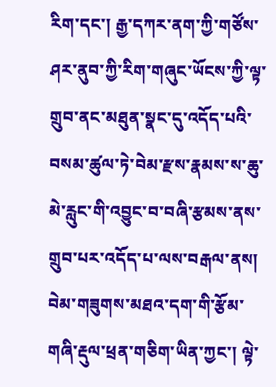རིག་དང་། རྒྱ་དཀར་ནག་ཀྱི་གཙོས་ཤར་ནུབ་ཀྱི་རིག་གཞུང་ཡོངས་ཀྱི་ལྟ་གྲུབ་ནང་མཐུན་སྣང་དུ་འདོད་པའི་བསམ་ཚུལ་ཏེ་བེམ་རྫས་རྣམས་ས་ཆུ་མེ་རླུང་གི་འབྱུང་བ་བཞི་རྩམས་ནས་གྲུབ་པར་འདོད་པ་ལས་བརྒལ་ནས། བེམ་གཟུགས་མཐའ་དག་གི་རྩོམ་གཞི་རྡུལ་ཕྲན་གཅིག་ཡིན་ཀྱང་། ལྟེ་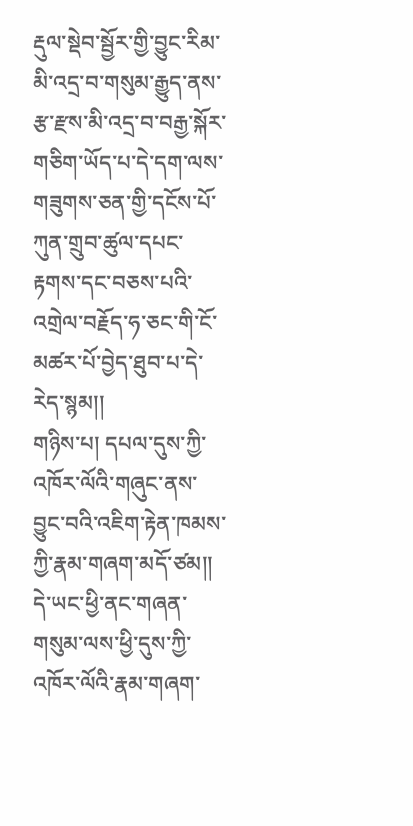རྡུལ་སྡེབ་སྦྱོར་གྱི་བྱུང་རིམ་མི་འདྲ་བ་གསུམ་རྒྱུད་ནས་རྩ་རྫས་མི་འདྲ་བ་བརྒྱ་སྐོར་གཅིག་ཡོད་པ་དེ་དག་ལས་གཟུགས་ཅན་གྱི་དངོས་པོ་ཀུན་གྲུབ་ཚུལ་དཔང་རྟགས་དང་བཅས་པའི་འགྲེལ་བརྗོད་ཧ་ཅང་གི་ངོ་མཚར་པོ་བྱེད་ཐུབ་པ་དེ་རེད་སྙམ།།
གཉིས་པ། དཔལ་དུས་ཀྱི་འཁོར་ལོའི་གཞུང་ནས་བྱུང་བའི་འཇིག་རྟེན་ཁམས་ཀྱི་རྣམ་གཞག་མདོ་ཙམ།།
དེ་ཡང་ཕྱི་ནང་གཞན་གསུམ་ལས་ཕྱི་དུས་ཀྱི་འཁོར་ལོའི་རྣམ་གཞག་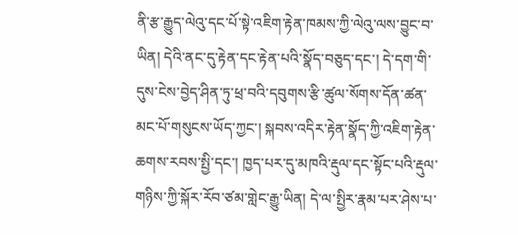ནི་རྩ་རྒྱུད་ལེའུ་དང་པོ་སྟེ་འཇིག་རྟེན་ཁམས་ཀྱི་ལེའུ་ལས་བྱུང་བ་ཡིན། དེའི་ནང་དུ་རྟེན་དང་རྟེན་པའི་སྣོད་བཅུད་དང་། དེ་དག་གི་དུས་ངེས་བྱེད་ཤིན་ཏུ་ཕྲ་བའི་དབུགས་རྩི་ཚུལ་སོགས་དོན་ཚན་མང་པོ་གསུངས་ཡོད་ཀྱང་། སྐབས་འདིར་རྟེན་སྣོད་ཀྱི་འཇིག་རྟེན་ཆགས་རབས་སྤྱི་དང་། ཁྱད་པར་དུ་མཁའི་རྡུལ་དང་སྟོང་པའི་རྡུལ་གཉིས་ཀྱི་སྐོར་རོབ་ཙམ་གླེང་རྒྱུ་ཡིན། དེ་ལ་སྤྱིར་རྣམ་པར་ཤེས་པ་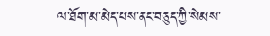ལ་ཐོག་མ་མེད་པས་ནང་བཅུད་ཀྱི་སེམས་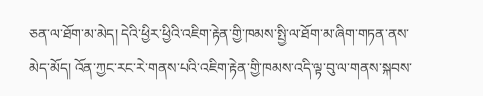ཅན་ལ་ཐོག་མ་མེད། དེའི་ཕྱིར་ཕྱིའི་འཇིག་རྟེན་གྱི་ཁམས་སྤྱི་ལ་ཐོག་མ་ཞིག་གཏན་ནས་མེད་མོད། འོན་ཀྱང་རང་རེ་གནས་པའི་འཇིག་རྟེན་གྱི་ཁམས་འདི་ལྟ་བུ་ལ་གནས་སྐབས་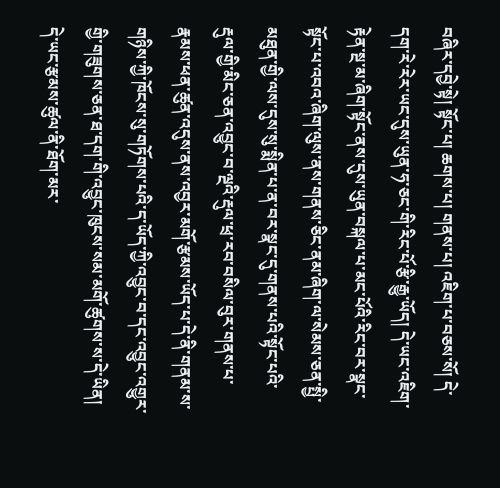བཞིར་དབྱེ་སྟེ། སྟོང་པ། ཆགས་པ། གནས་པ། འཇིག་པ་བཅས་སོ། དེ་དག་རེ་རེར་ཡང་དུས་ཡུན་ཧ་ཅང་གི་རིང་པོ་རྩི་རྒྱུ་ཡོད། དེ་ཡང་འཇིག་རྟེན་སྔ་མ་ཞིག་སྟོང་ནས་དུས་ཡུན་བསྐལ་པ་མང་པོའི་རིང་བར་སྣང་སྟོང་པ་འབའ་ཞིག་ལུས་ནས་གནས་ཅིང་ནམ་ཞིག་ལ་སེམས་ཅན་སྤྱི་མཐུན་གྱི་ལས་དུས་སུ་སྨིན་པ་ན་བར་སྣང་དུ་གནས་པའི་སྟོང་པའི་རྡུལ་གྱི་མིང་ཅན་འབྱུང་བ་ལྔའི་རྡུལ་ཕྲ་རབ་བསིལ་བུར་གནས་པ་རྣམས་ཕན་ཚུན་འདུས་ནས་འབྱར་མགོ་རྩམས་ཡོད་པ་དེ་ནི་གནམ་ས་གཉིས་ཀྱི་ཁོངས་སུ་གཏོགས་པའི་ད་ཡོད་ཀྱི་འབྱུང་བ་དང་འབྱུང་འགྱུར་གྱི་གཟུགས་ཅན་ཐ་དག་གི་འབྱུང་ཁུངས་སམ་མགོ་ཚུགས་ས་དེ་ཡིན། དེ་ཡང་རྩམས་ཚུལ་ནི་ཐོག་མར་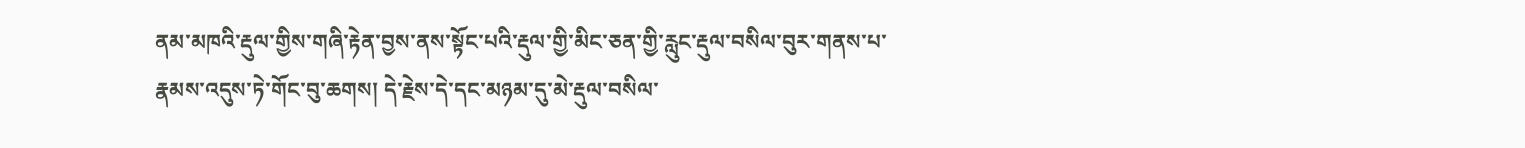ནམ་མཁའི་རྡུལ་གྱིས་གཞི་རྟེན་བྱས་ནས་སྟོང་པའི་རྡུལ་གྱི་མིང་ཅན་གྱི་རླུང་རྡུལ་བསིལ་བུར་གནས་པ་རྣམས་འདུས་ཏེ་གོང་བུ་ཆགས། དེ་རྗེས་དེ་དང་མཉམ་དུ་མེ་རྡུལ་བསིལ་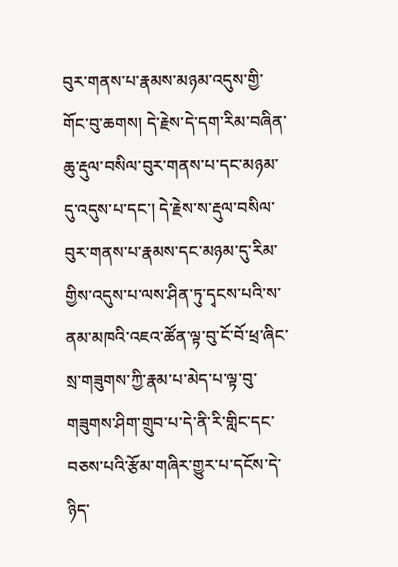བུར་གནས་པ་རྣམས་མཉམ་འདུས་གྱི་གོང་བུ་ཆགས། དེ་རྗེས་དེ་དག་རིམ་བཞིན་ཆུ་རྡུལ་བསིལ་བུར་གནས་པ་དང་མཉམ་དུ་འདུས་པ་དང་། དེ་རྗེས་ས་རྡུལ་བསིལ་བུར་གནས་པ་རྣམས་དང་མཉམ་དུ་རིམ་གྱིས་འདུས་པ་ལས་ཤིན་ཏུ་དྭངས་པའི་ས་ནམ་མཁའི་འཇའ་ཚོན་ལྟ་བུ་ངོ་བོ་ཕྲ་ཞིང་སྲ་གཟུགས་ཀྱི་རྣམ་པ་མེད་པ་ལྟ་བུ་གཟུགས་ཤིག་གྲུབ་པ་དེ་ནི་རི་གླིང་དང་བཅས་པའི་རྩོམ་གཞིར་གྱུར་པ་དངོས་དེ་ཉིད་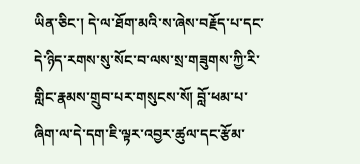ཡིན་ཅིང་། དེ་ལ་ཐོག་མའི་ས་ཞེས་བརྗོད་པ་དང་དེ་ཉིད་རགས་སུ་སོང་བ་ལས་སྲ་གཟུགས་ཀྱི་རི་གླིང་རྣམས་གྲུབ་པར་གསུངས་སོ། བློ་ཕམ་པ་ཞིག་ལ་དེ་དག་ཇི་ལྟར་འབྱར་ཚུལ་དང་རྩོམ་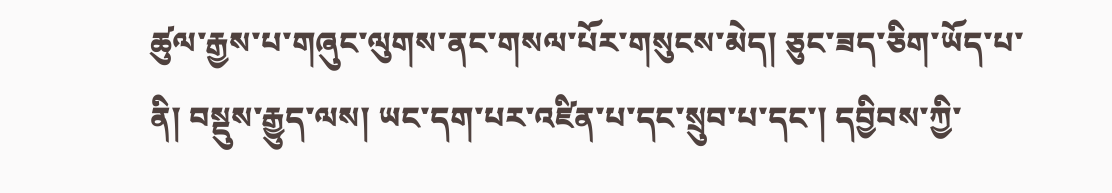ཚུལ་རྒྱས་པ་གཞུང་ལུགས་ནང་གསལ་པོར་གསུངས་མེད། ཅུང་ཟད་ཅིག་ཡོད་པ་ནི། བསྡུས་རྒྱུད་ལས། ཡང་དག་པར་འཛིན་པ་དང་སྲུབ་པ་དང་། དབྱིབས་ཀྱི་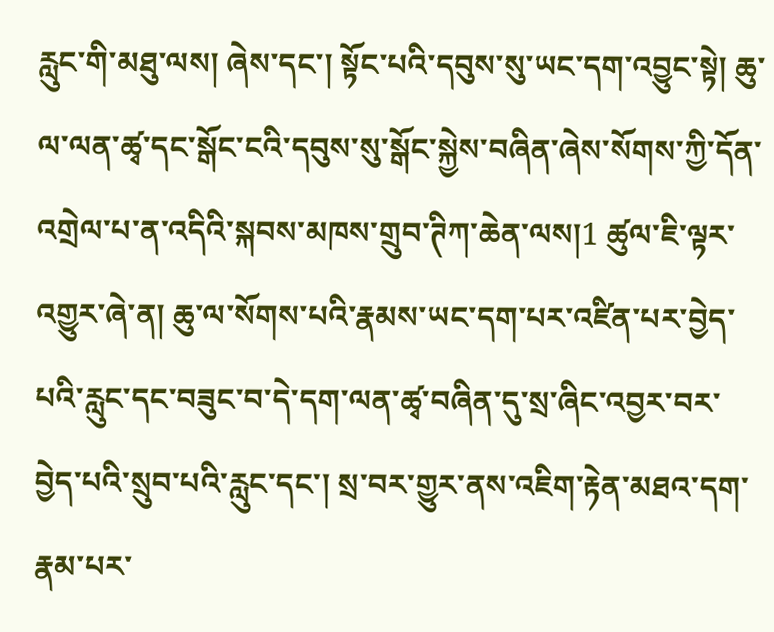རླུང་གི་མཐུ་ལས། ཞེས་དང་། སྟོང་པའི་དབུས་སུ་ཡང་དག་འབྱུང་སྟེ། ཆུ་ལ་ལན་ཚྭ་དང་སྒོང་ངའི་དབུས་སུ་སྒོང་སྐྱེས་བཞིན་ཞེས་སོགས་ཀྱི་དོན་འགྲེལ་པ་ན་འདིའི་སྐབས་མཁས་གྲུབ་ཊིཀ་ཆེན་ལས།1 ཚུལ་ཇི་ལྟར་འགྱུར་ཞེ་ན། ཆུ་ལ་སོགས་པའི་རྣམས་ཡང་དག་པར་འཛིན་པར་བྱེད་པའི་རླུང་དང་བཟུང་བ་དེ་དག་ལན་ཚྭ་བཞིན་དུ་སྲ་ཞིང་འབྱར་བར་བྱེད་པའི་སྲུབ་པའི་རླུང་དང་། སྲ་བར་གྱུར་ནས་འཇིག་རྟེན་མཐའ་དག་རྣམ་པར་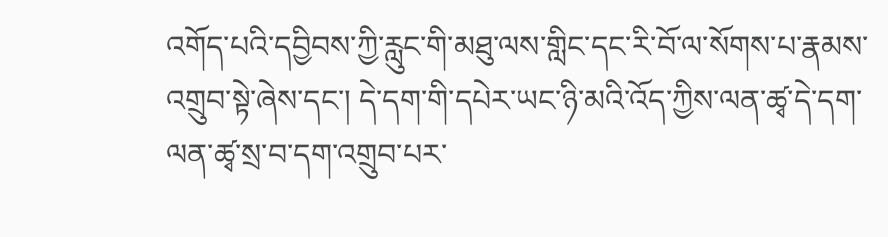འགོད་པའི་དབྱིབས་ཀྱི་རླུང་གི་མཐུ་ལས་གླིང་དང་རི་བོ་ལ་སོགས་པ་རྣམས་འགྲུབ་སྟེ་ཞེས་དང་། དེ་དག་གི་དཔེར་ཡང་ཉི་མའི་འོད་ཀྱིས་ལན་ཚྭ་དེ་དག་ལན་ཚྭ་སྲ་བ་དག་འགྲུབ་པར་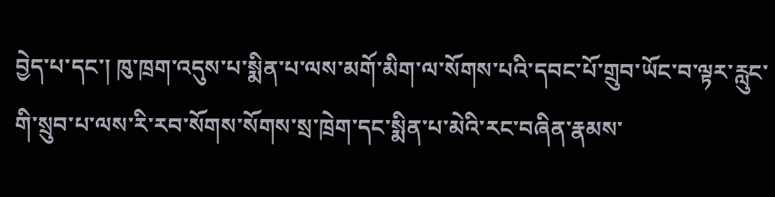བྱེད་པ་དང་། ཁུ་ཁྲག་འདུས་པ་སྨིན་པ་ལས་མགོ་མིག་ལ་སོགས་པའི་དབང་པོ་གྲུབ་ཡོང་བ་ལྟར་རླུང་གི་སྲུབ་པ་ལས་རི་རབ་སོགས་སོགས་སྲ་ཁྲེག་དང་སྨིན་པ་མེའི་རང་བཞིན་རྣམས་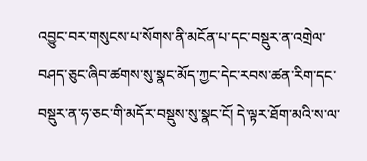འབྱུང་བར་གསུངས་པ་སོགས་ནི་མངོན་པ་དང་བསྡུར་ན་འགྲེལ་བཤད་ཅུང་ཞིབ་ཚགས་སུ་སྣང་མོད་ཀྱང་དེང་རབས་ཚན་རིག་དང་བསྡུར་ན་ཧ་ཅང་གི་མདོར་བསྡུས་སུ་སྣང་ངོ། དེ་ལྟར་ཐོག་མའི་ས་ལ་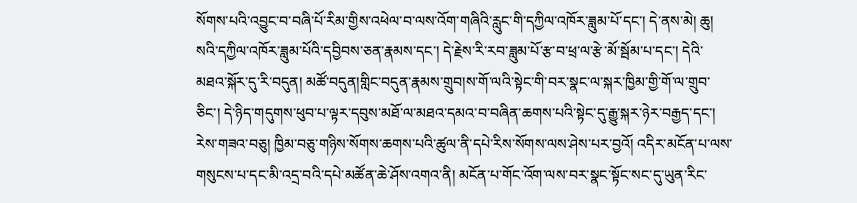སོགས་པའི་འབྱུང་བ་བཞི་པོ་རིམ་གྱིས་འཕེལ་བ་ལས་འོག་གཞིའི་རླུང་གི་དཀྱིལ་འཁོར་ཟླུམ་པོ་དང་། དེ་ནས་མེ། ཆུ། སའི་དཀྱིལ་འཁོར་ཟླུམ་པོའི་དབྱིབས་ཅན་རྣམས་དང་། དེ་རྗེས་རི་རབ་ཟླུམ་པོ་རྩ་བ་ཕྲ་ལ་རྩེ་མོ་སྦོམ་པ་དང་། དེའི་མཐའ་སྐོར་དུ་རི་བདུན། མཚོ་བདུན།གླིང་བདུན་རྣམས་གྲུབ།ས་གོ་ལའི་སྟེང་གི་བར་སྣང་ལ་སྐར་ཁྱིམ་གྱི་གོ་ལ་གྲུབ་ཅིང་། དེ་ཉིད་གདུགས་ཕུབ་པ་ལྟར་དབུས་མཐོ་ལ་མཐའ་དམའ་བ་བཞིན་ཆགས་པའི་སྟེང་དུ་རྒྱུ་སྐར་ཉེར་བརྒྱད་དང་། རེས་གཟའ་བཅུ། ཁྱིམ་བཅུ་གཉིས་སོགས་ཆགས་པའི་ཚུལ་ནི་དཔེ་རིས་སོགས་ལས་ཤེས་པར་བྱའོ། འདིར་མངོན་པ་ལས་གསུངས་པ་དང་མི་འདྲ་བའི་དཔེ་མཚོན་ཆེ་ཤོས་འགའ་ནི། མངོན་པ་གོང་འོག་ལས་བར་སྣང་སྟོང་སང་དུ་ཡུན་རིང་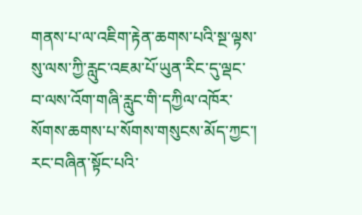གནས་པ་ལ་འཇིག་རྟེན་ཆགས་པའི་སྔ་ལྟས་སུ་ལས་ཀྱི་རླུང་འཇམ་པོ་ཡུན་རིང་དུ་ལྡང་བ་ལས་འོག་གཞི་རླུང་གི་དཀྱིལ་འཁོར་སོགས་ཆགས་པ་སོགས་གསུངས་མོད་ཀྱང་། རང་བཞིན་སྟོང་པའི་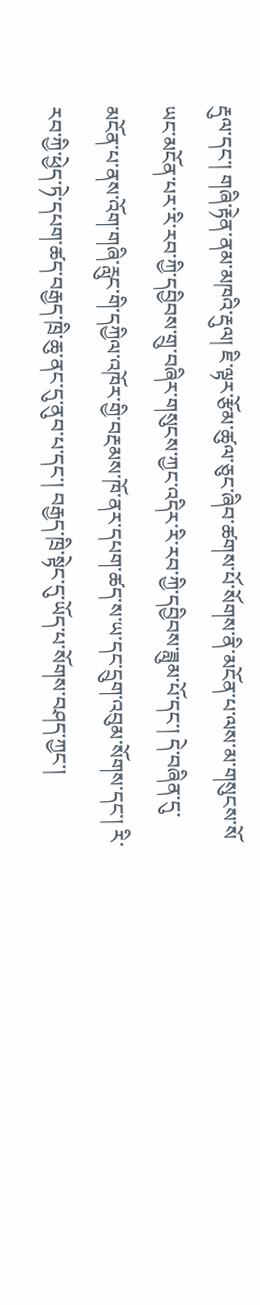རྡུལ་དང་། གཞི་རྟེན་ནམ་མཁའི་རྡུལ། ཇི་ལྟར་རྩོམ་ཚུལ་ཅུང་ཞིབ་ཚགས་པོ་སོགས་ནི་མངོན་པ་ལས་མ་གསུངས་སོ ཡང་མངོན་པར་རི་རབ་ཀྱི་དབྱིབས་གྲུ་བཞིར་གསུངས་ཀྱང་འདིར་རི་རབ་ཀྱི་དབྱིབས་ཟླུམ་པོ་དང་། དེ་བཞིན་དུ་མངོན་པ་ནས་འོག་གཞི་རླུང་གི་དཀྱིལ་འཁོར་གྱི་བརྔམས་ཁོ་ནར་དཔག་ཚད་ས་ཡ་དང་དྲུག་འབུམ་སོགས་དང་། རི་རབ་ཀྱི་ཕྱེད་ཏེ་དཔག་ཚད་བརྒྱད་ཁྲི་ཆུ་ནང་དུ་ནུབ་པ་དང་། བརྒྱད་ཁྲི་སྟེང་དུ་ཡོད་པ་སོགས་བཤད་ཀྱང་།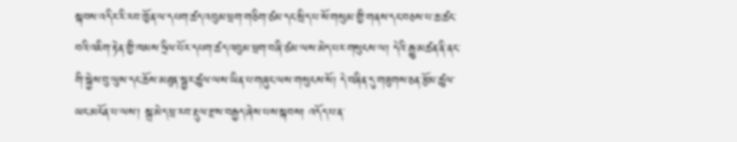སྐབས་འདིར་རི་རབ་ཁྱོན་ལ་དཔག་ཚད་འབུམ་ཕྲག་གཅིག་ཙམ་དང་སྲིད་པ་སོ་གསུམ་གྱི་གནས་དང་བཅས་པ་ཆ་ཚང་བའི་འཇིག་རྟེན་གྱི་ཁམས་ཧྲིལ་པོར་དཔག་ཚད་འབུམ་ཕྲག་བཞི་ཙམ་ལས་མེད་པར་གསུངས་ལ། དེའི་རྒྱུ་མཚན་ནི་ནང་གི་སྐྱེས་བུ་ལུས་དང་ཆོས་མཐུན་སྦྱར་ཚུལ་ལས་ཡིན་པ་གཞུང་ལས་གསུངས་སོ། དེ་བཞིན་དུ་གཟུགས་ཅན་རྩོམ་ཚུལ་ཡང་མངོན་པ་ལས་། སྒྲ་མེད་ཕྲ་རབ་རྡུལ་རྫས་བརྒྱད་ཞེས་པས་སྐབས། འདོད་པ་ན་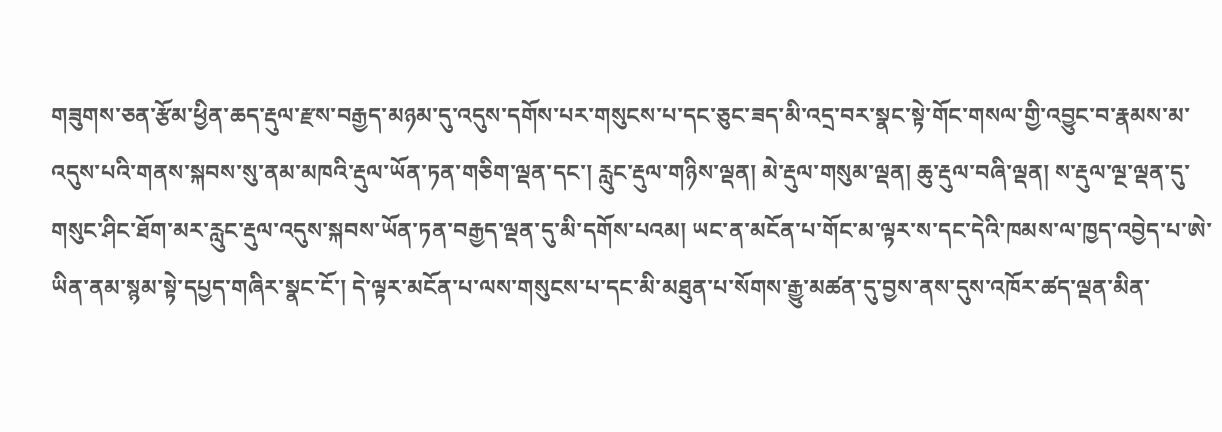གཟུགས་ཅན་རྩོམ་ཕྱིན་ཆད་རྡུལ་རྫས་བརྒྱད་མཉམ་དུ་འདུས་དགོས་པར་གསུངས་པ་དང་ཅུང་ཟད་མི་འདྲ་བར་སྣང་སྟེ་གོང་གསལ་གྱི་འབྱུང་བ་རྣམས་མ་འདུས་པའི་གནས་སྐབས་སུ་ནམ་མཁའི་རྡུལ་ཡོན་ཏན་གཅིག་ལྡན་དང་། རླུང་རྡུལ་གཉིས་ལྡན། མེ་རྡུལ་གསུམ་ལྡན། ཆུ་རྡུལ་བཞི་ལྡན། ས་རྡུལ་ལྔ་ལྡན་དུ་གསུང་ཤིང་ཐོག་མར་རླུང་རྡུལ་འདུས་སྐབས་ཡོན་ཏན་བརྒྱད་ལྡན་དུ་མི་དགོས་པའམ། ཡང་ན་མངོན་པ་གོང་མ་ལྟར་ས་དང་དེའི་ཁམས་ལ་ཁྱད་འབྱེད་པ་ཨེ་ཡིན་ནམ་སྙམ་སྟེ་དཔྱད་གཞིར་སྣང་ངོ་། དེ་ལྟར་མངོན་པ་ལས་གསུངས་པ་དང་མི་མཐུན་པ་སོགས་རྒྱུ་མཚན་དུ་བྱས་ནས་དུས་འཁོར་ཚད་ལྡན་མིན་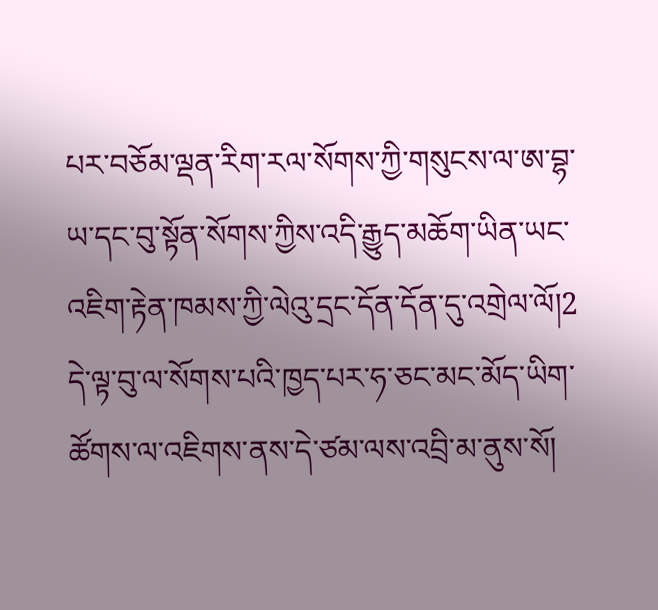པར་བཅོམ་ལྡན་རིག་རལ་སོགས་ཀྱི་གསུངས་ལ་ཨ་བྷ་ཡ་དང་བུ་སྟོན་སོགས་ཀྱིས་འདི་རྒྱུད་མཆོག་ཡིན་ཡང་འཇིག་རྟེན་ཁམས་ཀྱི་ལེའུ་དྲང་དོན་དོན་དུ་འགྲེལ་ལོ།2 དེ་ལྟ་བུ་ལ་སོགས་པའི་ཁྱད་པར་ཧ་ཅང་མང་མོད་ཡིག་ཚོགས་ལ་འཇིགས་ནས་དེ་ཙམ་ལས་འབྲི་མ་ནུས་སོ།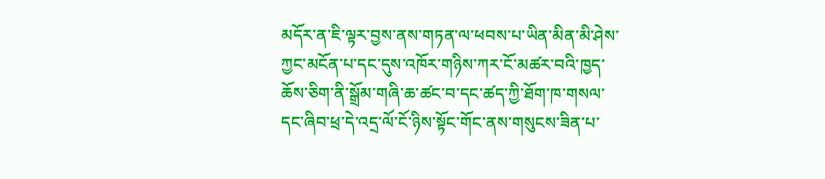མདོར་ན་ཇི་ལྟར་བྱས་ནས་གཏན་ལ་ཕབས་པ་ཡིན་མིན་མི་ཤེས་ཀྱང་མངོན་པ་དང་དུས་འཁོར་གཉིས་ཀར་ངོ་མཚར་བའི་ཁྱད་ཆོས་ཅིག་ནི་སྒྲོམ་གཞི་ཆ་ཚང་བ་དང་ཚད་ཀྱི་ཐོག་ཁ་གསལ་དང་ཞིབ་ཕྲ་དེ་འདྲ་ལོ་ངོ་ཉིས་སྟོང་གོང་ནས་གསུངས་ཟིན་པ་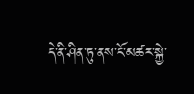དེ་ནི་ཤིན་ཏུ་ནས་ངོ་མཚར་སྐྱེ་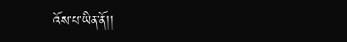འོས་པ་ཡིན་ནོ།།